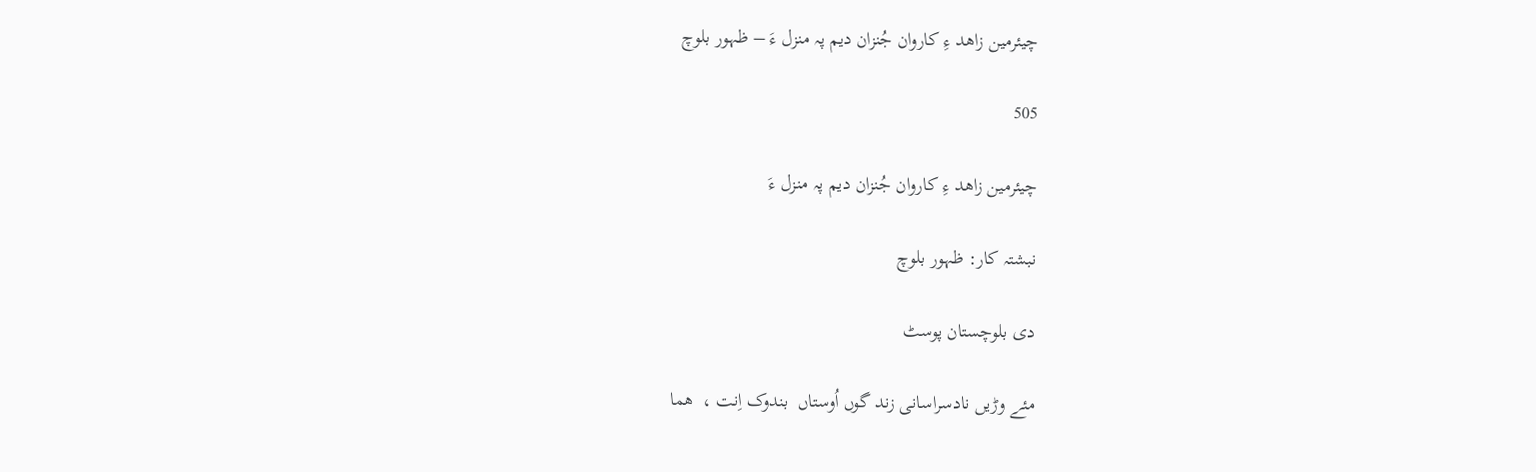چیئرمین زاھد ءِ کاروان جُنزان دیم پہ منزل ءَ – ظہور بلوچ

505

چیئرمین زاھد ءِ کاروان جُنزان دیم پہ منزل ءَ

نبشتہ کار: ظہور بلوچ

دی بلوچستان پوسٹ

مئے وڑیں نادسراسانی زند گوں اُوستاں  بندوک اِنت ،  هما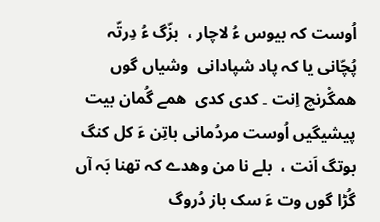اُوست کہ بیوس ءُ لاچار ،  بزّگ ءُ دِرتّہ پُچّانی یا کہ پاد شپادانی  وشیاں گوں همگْرنچ اِنت ۔ کدی کدی  ھمے گُمان بیت پیشیگیں اُوست مردُمانی باتِن ءَ کل کنگ بوتگ اَنت ،  بلے نا من وهدے کہ تھنا بَہ آں گُڑا گوں وت ءَ سک باز دُروگ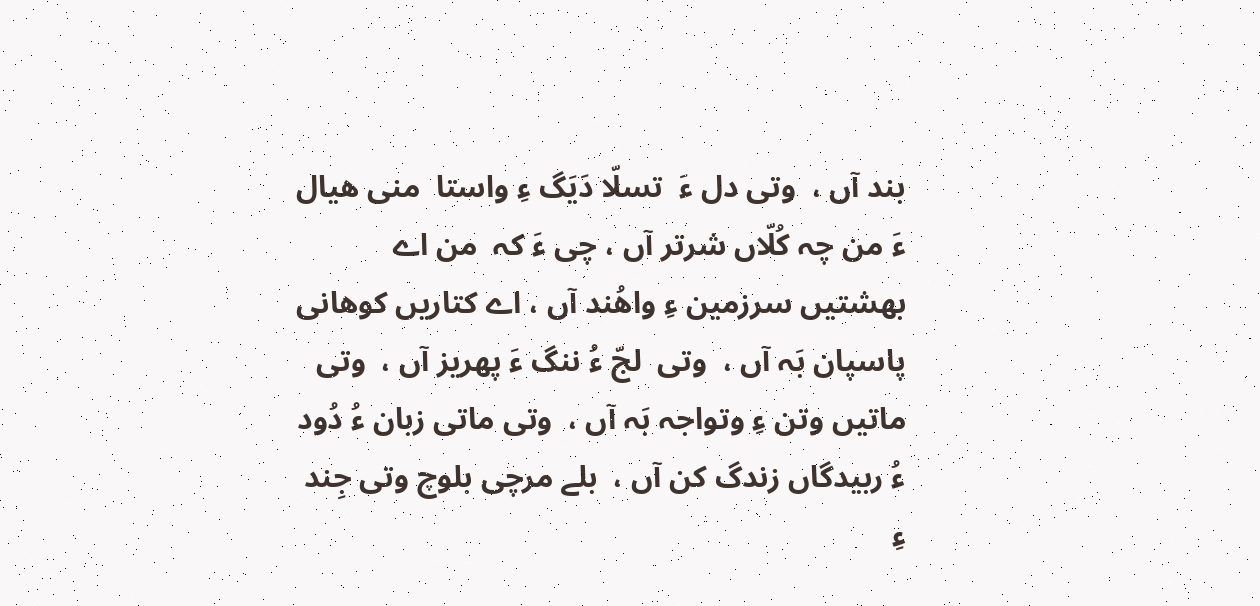بند آں ،  وتی دل ءَ  تسلّا دَیَگ ءِ واستا  منی هیال ءَ من چہ کُلّاں شرتر آں ، چی ءَ کہ  من اے بھشتیں سرزمین ءِ واهُند آں ، اے کتاریں کوهانی پاسپان بَہ آں ،  وتی  لجّ ءُ ننگ ءَ پھریز آں ،  وتی ماتیں وتن ءِ وتواجہ بَہ آں ،  وتی ماتی زبان ءُ دُود ءُ ربیدگاں زندگ کن آں ،  بلے مرچی بلوچ وتی جِند ءِ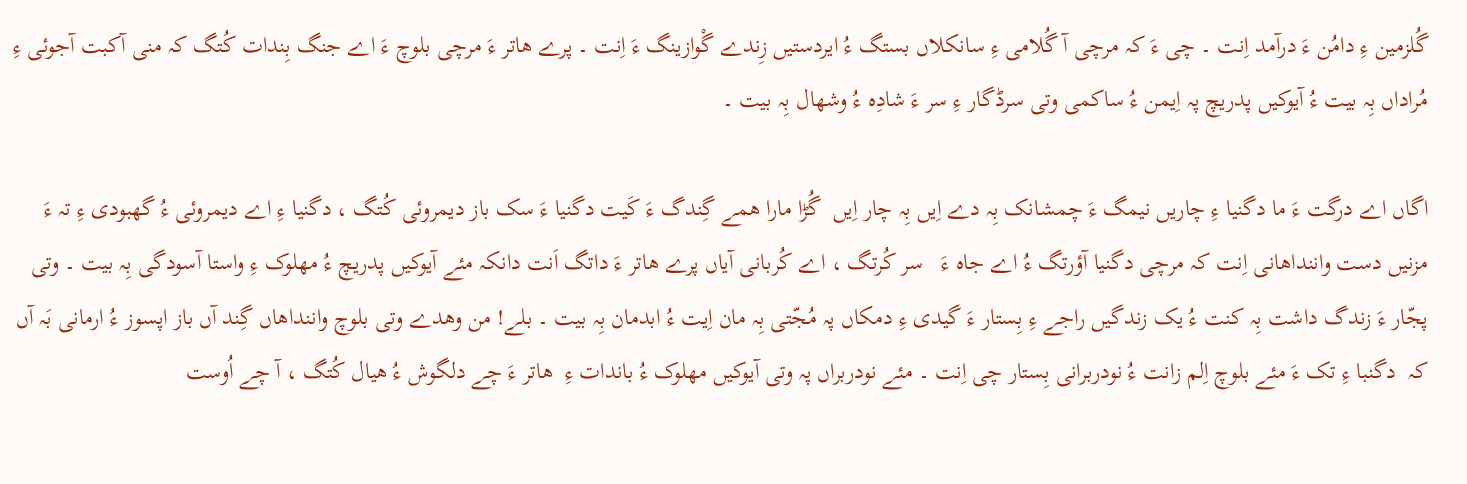گُلزمین ءِ دامُن ءَ درآمد اِنت ۔ چی ءَ کہ مرچی آ گُلامی ءِ سانکلاں بستگ ءُ ایردستیں زِندے گْوازینگ ءَ اِنت ۔ پرے ھاتر ءَ مرچی بلوچ ءَ اے جنگ بِندات کُتگ کہ منی آکبت آجوئی ءِ مُراداں بِہ بیت ءُ آیوکیں پدریچ پہ اِیمن ءُ ساکمی وتی سرڈگار ءِ سر ءَ شادِہ ءُ وشھال بِہ بیت ۔

اگاں اے درگت ءَ ما دگنیا ءِ چاریں نیمگ ءَ چمشانک بِہ دے اِیں بِہ چار اِیں  گُڑا مارا ھمے گِندگ ءَ کَیت دگنیا ءَ سک باز دیمروئی کُتگ ، دگنیا ءِ اے دیمروئی ءُ گھبودی ءِ تہ ءَ مزنیں دست واننداهانی اِنت کہ مرچی دگنیا آؤرتگ ءُ اے جاہ ءَ   سر کُرتگ ، اے کُربانی آیاں پرے ھاتر ءَ داتگ اَنت دانکہ مئے آیوکیں پدریچ ءُ مھلوک ءِ واستا آسودگی بِہ بیت ۔ وتی پجّار ءَ زندگ داشت بِہ کنت ءُ یک زندگیں راجے ءِ بِستار ءَ گیدی ءِ دمکاں پہ مُجّتی بِہ مان اِیت ءُ ابدمان بِہ بیت ۔ بلے! من وھدے وتی بلوچ واننداهاں گِند آں باز اپسوز ءُ ارمانی بَہ آں کہ  دگنبا ءِ تک ءَ مئے بلوچ اِلم زانت ءُ نودربرانی بِستار چی اِنت ۔ مئے نودربراں پہ وتی آیوکیں مھلوک ءُ باندات ءِ  هاتر ءَ چے دلگوش ءُ هیال کُتگ ، آ چے اُوست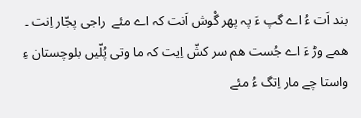بند اَت ءُ اے گپ ءَ پہ پھر گْوش اَنت کہ اے مئے  راجی پجّار اِنت ۔ ھمے وڑ ءَ اے جُست ھم سر کشّ اِیت کہ ما وتی پُلّیں بلوچستان ءِ واستا چے مار اِتگ ءُ مئے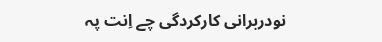نودربرانی کارکردگی چے اِنت پہ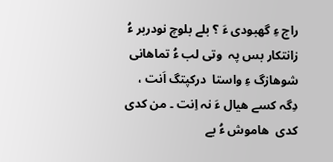راج ءِ گھبودی ءَ ؟ بلے بلوچ نودربر ءُ زانتکار بس پہ  وتی لب ءُ تماھانی شوهازگ ءِ واستا  درکپتگ اَنت ، دِگہ کسے هیال ءَ نہ اِنت ۔ من کدی کدی  هاموش ءُ بے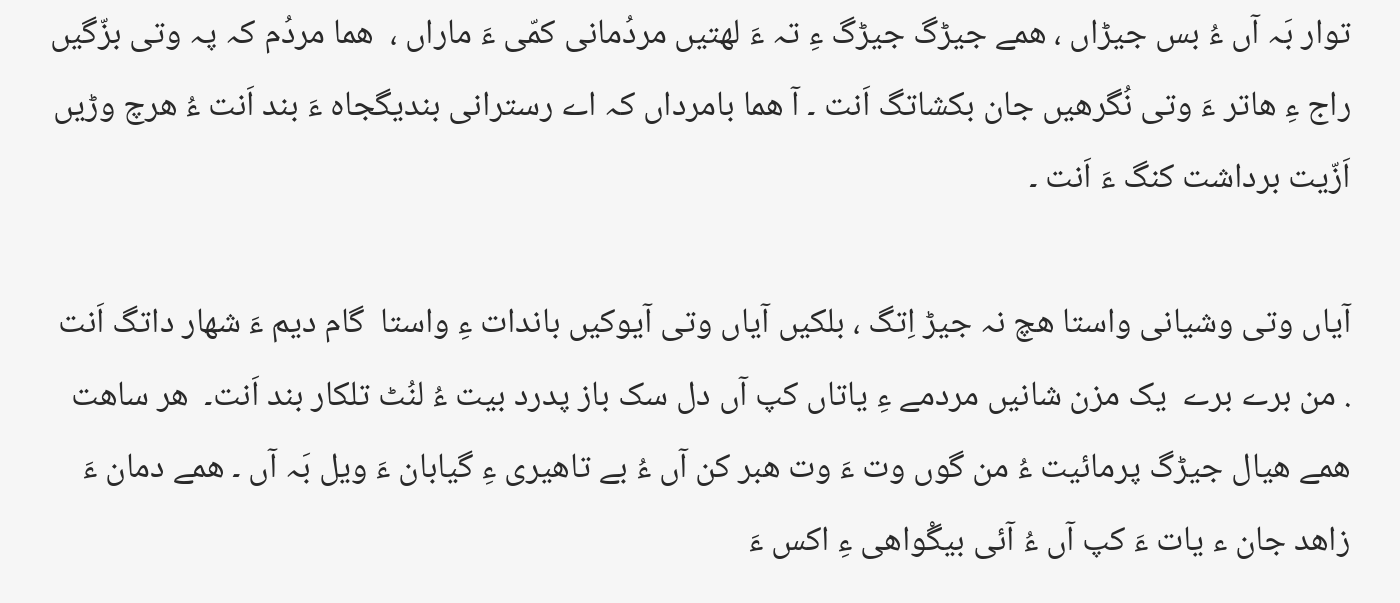توار بَہ آں ءُ بس جیڑاں ، ھمے جیڑگ جیڑگ ءِ تہ ءَ لھتیں مردُمانی کمّی ءَ ماراں ،  هما مردُم کہ پہ وتی بزّگیں راج ءِ هاتر ءَ وتی نُگرهیں جان بکشاتگ اَنت ۔ آ هما بامرداں کہ اے رسترانی بندیگجاہ ءَ بند اَنت ءُ هرچ وڑیں ا‌َزّیت برداشت کنگ ءَ اَنت ۔

آیاں وتی وشیانی واستا هچ نہ جیڑ اِتگ ، بلکیں آیاں وتی آیوکیں باندات ءِ واستا  گام دیم ءَ شھار داتگ اَنت . من برے برے  یک مزن شانیں مردمے ءِ یاتاں کپ آں دل سک باز پدرد بیت ءُ لنُٹ تلکار بند اَنت۔  هر ساهت ھمے ھیال جیڑگ پرمائیت ءُ من گوں وت ءَ وت هبر کن آں ءُ بے تاھیری ءِ گیابان ءَ ویل بَہ آں ۔ ھمے دمان ءَ زاهد جان ء یات ءَ کپ آں ءُ آئی بیگْواھی ءِ اکس ءَ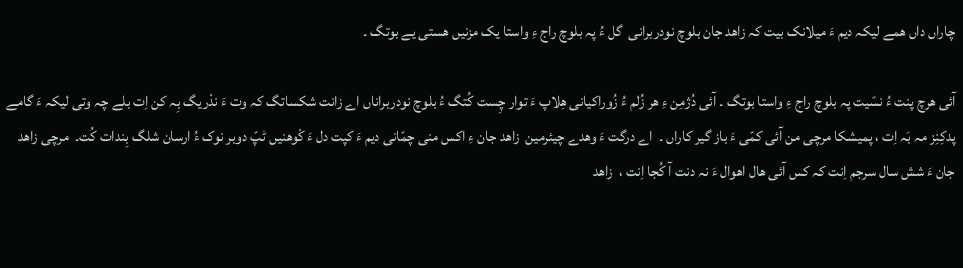چاراں داں ھمے لیکہ دیم ءَ میلانک بیت کہ زاهد جان بلوچ نودربرانی  گل ءُ پہ بلوچ راج ءِ واستا یک مزنیں هستی یے بوتگ ۔

آئی هرچ پنت ءُ نسّیت پہ بلوچ راج ءِ واستا بوتگ ۔ آئی دُژمِن ءِ هر زُلم ءُ زُوراکیانی هِلاپ ءَ توار چِست کُتگ ءُ بلوچ نودربراناں اے زانت شکساتگ کہ وت ءَ ندْریگ بِہ کن اِت بلے چہ وتی لیکہ ءَ گامے پدکِنِز مہ بَہ اِت ، پمیشکا مرچی من آئی کمّی ءَ باز گیر کاراں ۔  اے درگت ءَ وھدے چیئرمین  زاھد جان ءِ اکس منی چمّانی دیم ءَ کپت دل ءَ کْوهنیں ٹپّ دوبر نوک ءُ ارسان شلگ بِندات کُت۔  مرچی زاھد جان ءَ شش سال سرجم اِنت کہ کس آئی ھال اهوال ءَ نہ دنت آ کُجا اِنت ،  زاهد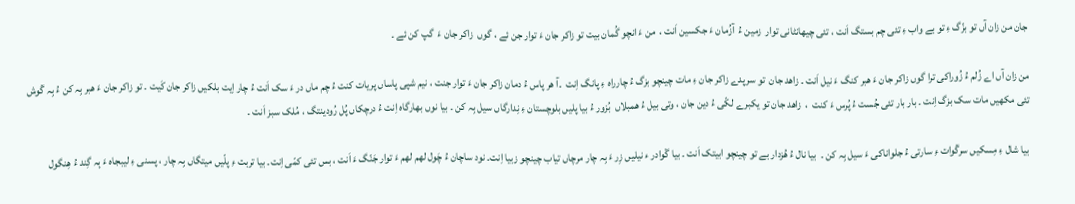جان من زان آں تو بزّگ ءِ تو بے واب ءِ تئی چم بستگ اَنت ، تئی چیھانٹانی توار  زمین ءُ  آزُمان ءَ جکسین اَنت ،  من ءَ انچو گُمان بیت تو زاکر جان ءَ توار جن ئے ، گوں  زاکر جان ءَ  گپ کن ئے ۔

من زان آں اے زُلم ءُ زُوراکی ترا گوں زاکر جان ءَ هبر کنگ ءَ نیل اَنت ۔ زاهد جان  تو سرپدے زاکر جان ءِ مات چینچو بزگ ءُ چارراہ ءِ پانگ اِنت  ۔آ هر پاس ءُ دمان زاکر جان ءَ توار جنت ، نیم شپی پاساں پریات کنت ءُ چم ماں در ءَ سک اَنت ءُ چار اِیت بلکیں زاکر جان کَیت ۔ تو زاکر جان ءَ هبر بِہ کن ءُ بِہ گْوش تئی مکھیں مات سک بزگ اِنت ۔ بار بار تئی جُست ءُ پُرس ءَ کنت  ،  زاهد جان تو یکبرے لکّی ءُ دین جان ، وتی بیل ءُ همبلاں  بُزور ءُ بیا پلیں بلوچستان ءِ نِدارگاں سیل بِہ کن ۔ بیا نوں بھارگاہ اِنت ءُ درچکاں پُل رُودینتگ ، مُلک سبز اَنت ۔

بیا شال ءِ مِسکیں سرگْوات ءِ سارتی ءُ جلواناکی ءَ سیل بِہ کن ۔  بیا نال ءُ هُزدار بے تو چینچو ابیتک اَنت ۔ بیا گْوادر ء نیلیں زِر ءَ بِہ چار مرچاں تیاب چینچو زبیا اِنت۔ نود ساچان ءُ چَول لهم لهم ءَ توار جَنّگ ءَ اَنت ، بس تئی کمّی اِنت۔ بیا تربت ءِ پلّیں میتگاں بِہ چار ، پسنی ءِ لیبجاہ ءَ بِہ گِند ءُ هِنگول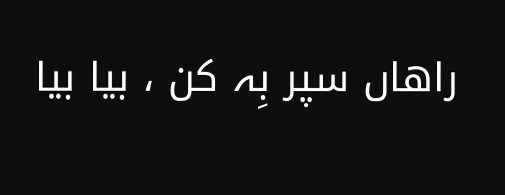راهاں سپر بِہ کن ، بیا بیا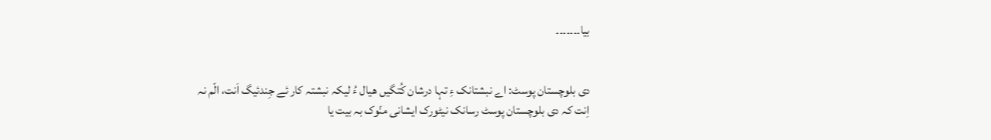بیا۔۔۔۔۔۔۔


دی بلوچستان پوسٹ: اے نبشتانک ءِ تہا درشان کُتگیں ھیال ءُ لیکہ نبشتہ کار ئے جِندئیگ اَنت، الّم نہ اِنت کہ دی بلوچستان پوسٹ رسانک نیٹورک ایشانی منّوک بہ بیت یا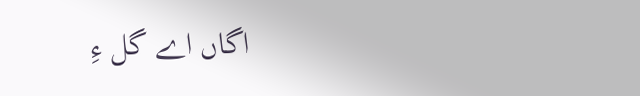اگاں اے گل ءِ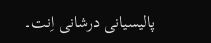پالیسیانی درشانی اِنت۔